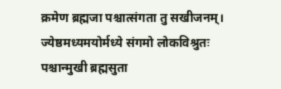क्रमेण ब्रह्मजा पश्चात्संगता तु सखीजनम्। ज्येष्ठमध्यमयोर्मध्ये संगमो लोकविश्रुतः
पश्चान्मुखी ब्रह्मसुता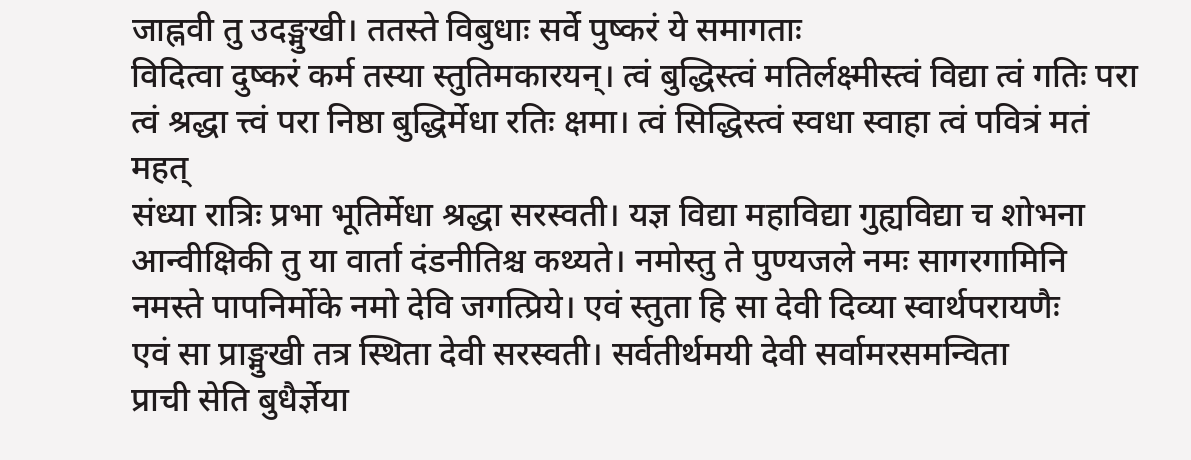जाह्नवी तु उदङ्मुखी। ततस्ते विबुधाः सर्वे पुष्करं ये समागताः
विदित्वा दुष्करं कर्म तस्या स्तुतिमकारयन्। त्वं बुद्धिस्त्वं मतिर्लक्ष्मीस्त्वं विद्या त्वं गतिः परा
त्वं श्रद्धा त्त्वं परा निष्ठा बुद्धिर्मेधा रतिः क्षमा। त्वं सिद्धिस्त्वं स्वधा स्वाहा त्वं पवित्रं मतं महत्
संध्या रात्रिः प्रभा भूतिर्मेधा श्रद्धा सरस्वती। यज्ञ विद्या महाविद्या गुह्यविद्या च शोभना
आन्वीक्षिकी तु या वार्ता दंडनीतिश्च कथ्यते। नमोस्तु ते पुण्यजले नमः सागरगामिनि
नमस्ते पापनिर्मोके नमो देवि जगत्प्रिये। एवं स्तुता हि सा देवी दिव्या स्वार्थपरायणैः
एवं सा प्राङ्मुखी तत्र स्थिता देवी सरस्वती। सर्वतीर्थमयी देवी सर्वामरसमन्विता
प्राची सेति बुधैर्ज्ञेया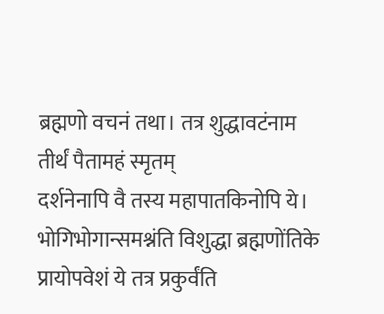ब्रह्मणो वचनं तथा। तत्र शुद्धावटंनाम तीर्थं पैतामहं स्मृतम्
दर्शनेनापि वै तस्य महापातकिनोपि ये। भोगिभोगान्समश्नंति विशुद्धा ब्रह्मणोंतिके
प्रायोपवेशं ये तत्र प्रकुर्वंति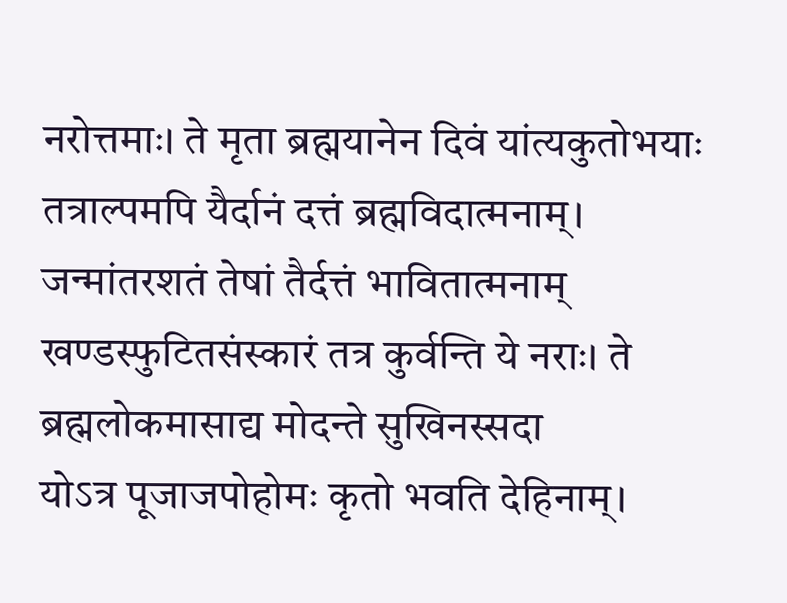नरोत्तमाः। ते मृता ब्रह्मयानेन दिवं यांत्यकुतोभयाः
तत्राल्पमपि यैर्दानं दत्तं ब्रह्मविदात्मनाम्। जन्मांतरशतं तेषां तैर्दत्तं भावितात्मनाम्
खण्डस्फुटितसंस्कारं तत्र कुर्वन्ति ये नराः। ते ब्रह्मलोकमासाद्य मोदन्ते सुखिनस्सदा
योऽत्र पूजाजपोहोमः कृतो भवति देहिनाम्।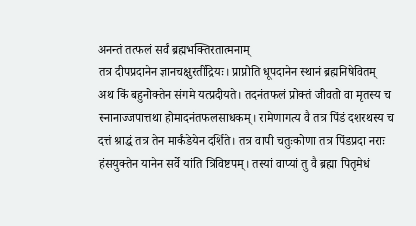अनन्तं तत्फलं सर्वं ब्रह्मभक्तिरतात्मनाम्
तत्र दीपप्रदानेन ज्ञानचक्षुरतींद्रियः। प्राप्नोति धूपदानेन स्थानं ब्रह्मनिषेवितम्
अथ किं बहुनोक्तेन संगमे यत्प्रदीयते। तदनंतफलं प्रोक्तं जीवतो वा मृतस्य च
स्नानाज्जपात्तथा होमादनंतफलसाधकम्। रामेणागत्य वै तत्र पिंडं दशरथस्य च
दत्तं श्राद्धं तत्र तेन मार्कंडेयेन दर्शिते। तत्र वापी चतुःकोणा तत्र पिंडप्रदा नराः
हंसयुक्तेन यानेन सर्वे यांति त्रिविष्टपम्। तस्यां वाप्यां तु वै ब्रह्मा पितृमेधं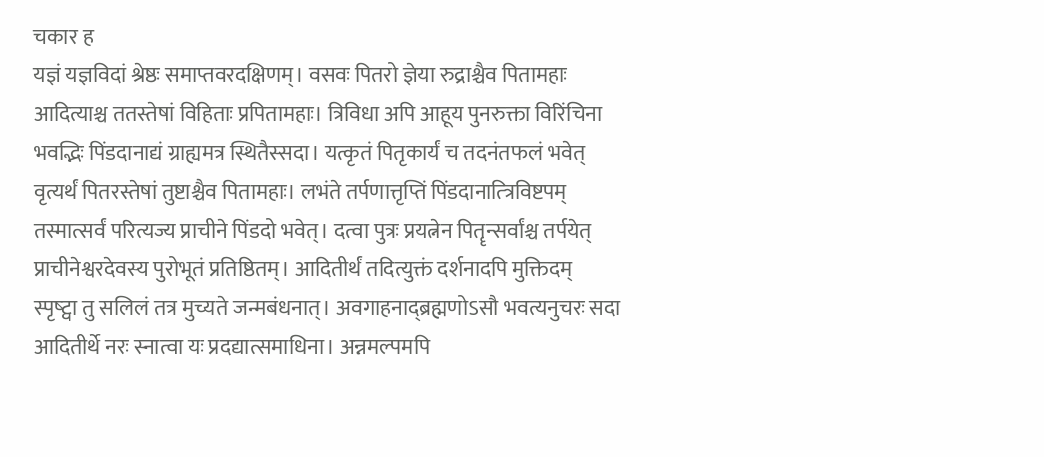चकार ह
यज्ञं यज्ञविदां श्रेष्ठः समाप्तवरदक्षिणम्। वसवः पितरो ज्ञेया रुद्राश्चैव पितामहाः
आदित्याश्च ततस्तेषां विहिताः प्रपितामहाः। त्रिविधा अपि आहूय पुनरुक्ता विरिंचिना
भवद्भिः पिंडदानाद्यं ग्राह्यमत्र स्थितैस्सदा। यत्कृतं पितृकार्यं च तदनंतफलं भवेत्
वृत्यर्थं पितरस्तेषां तुष्टाश्चैव पितामहाः। लभंते तर्पणात्तृप्तिं पिंडदानात्त्रिविष्टपम्
तस्मात्सर्वं परित्यज्य प्राचीने पिंडदो भवेत्। दत्वा पुत्रः प्रयत्नेन पितॄन्सर्वांश्च तर्पयेत्
प्राचीनेश्वरदेवस्य पुरोभूतं प्रतिष्ठितम्। आदितीर्थं तदित्युक्तं दर्शनादपि मुक्तिदम्
स्पृष्ट्वा तु सलिलं तत्र मुच्यते जन्मबंधनात्। अवगाहनाद्ब्रह्मणोऽसौ भवत्यनुचरः सदा
आदितीर्थे नरः स्नात्वा यः प्रदद्यात्समाधिना। अन्नमल्पमपि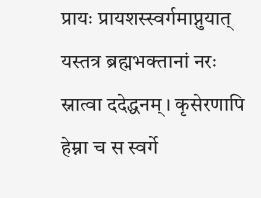प्रायः प्रायशस्स्वर्गमाप्नुयात्
यस्तत्र ब्रह्मभक्तानां नरः स्नात्वा ददेद्धनम्। कृसेरणापि हेम्ना च स स्वर्गे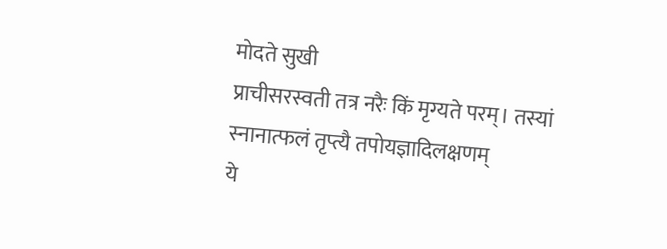मोदते सुखी
प्राचीसरस्वती तत्र नरैः किं मृग्यते परम्। तस्यां स्नानात्फलं तृप्त्यै तपोयज्ञादिलक्षणम्
ये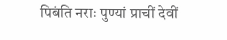पिबंति नराः पुण्यां प्राचीं देवीं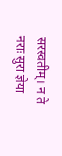सरस्वतीम्। न ते नराः सुरा ज्ञेया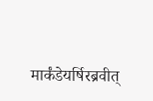मार्कंडेयर्षिरब्रवीत्